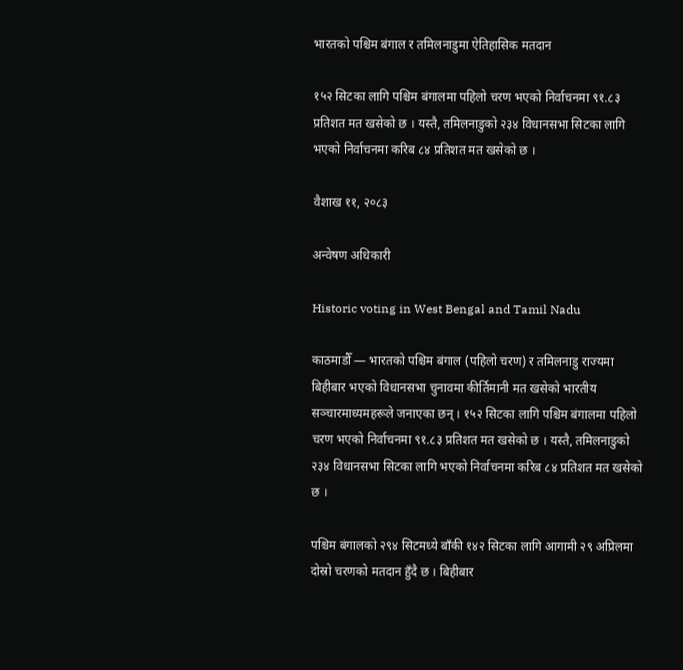भारतको पश्चिम बंगाल र तमिलनाडुमा ऐतिहासिक मतदान

१५२ सिटका लागि पश्चिम बंगालमा पहिलो चरण भएको निर्वाचनमा ९१.८३ प्रतिशत मत खसेको छ । यस्तै, तमिलनाडुको २३४ विधानसभा सिटका लागि भएको निर्वाचनमा करिब ८४ प्रतिशत मत खसेको छ ।

वैशाख ११, २०८३

अन्वेषण अधिकारी

Historic voting in West Bengal and Tamil Nadu

काठमाडौँ — भारतको पश्चिम बंगाल (पहिलो चरण) र तमिलनाडु राज्यमा बिहीबार भएको विधानसभा चुनावमा कीर्तिमानी मत खसेको भारतीय सञ्चारमाध्यमहरूले जनाएका छन् । १५२ सिटका लागि पश्चिम बंगालमा पहिलो चरण भएको निर्वाचनमा ९१.८३ प्रतिशत मत खसेको छ । यस्तै, तमिलनाडुको २३४ विधानसभा सिटका लागि भएको निर्वाचनमा करिब ८४ प्रतिशत मत खसेको छ ।

पश्चिम बंगालको २९४ सिटमध्ये बाँकी १४२ सिटका लागि आगामी २९ अप्रिलमा दोस्रो चरणको मतदान हुँदै छ । बिहीबार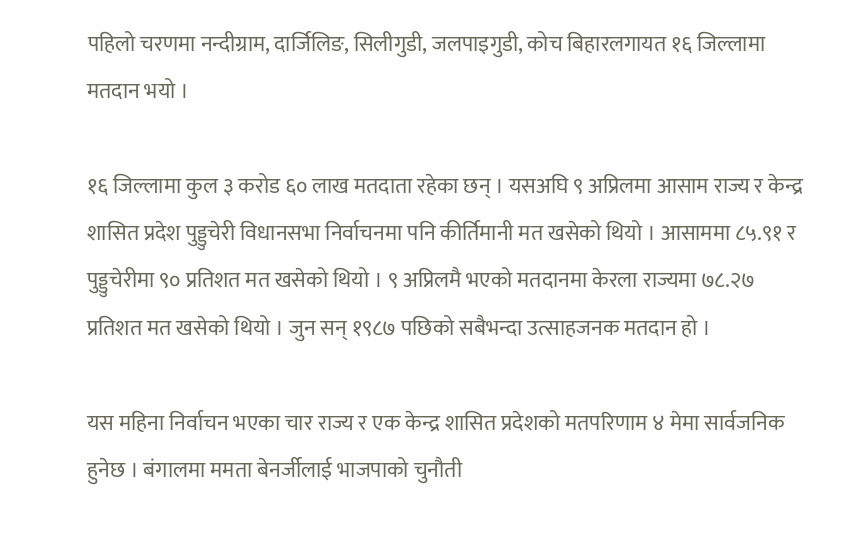पहिलो चरणमा नन्दीग्राम, दार्जिलिङ, सिलीगुडी, जलपाइगुडी, कोच बिहारलगायत १६ जिल्लामा मतदान भयो ।

१६ जिल्लामा कुल ३ करोड ६० लाख मतदाता रहेका छन् । यसअघि ९ अप्रिलमा आसाम राज्य र केन्द्र शासित प्रदेश पुड्डुचेरी विधानसभा निर्वाचनमा पनि कीर्तिमानी मत खसेको थियो । आसाममा ८५.९१ र पुड्डुचेरीमा ९० प्रतिशत मत खसेको थियो । ९ अप्रिलमै भएको मतदानमा केरला राज्यमा ७८.२७ प्रतिशत मत खसेको थियो । जुन सन् १९८७ पछिको सबैभन्दा उत्साहजनक मतदान हो ।

यस महिना निर्वाचन भएका चार राज्य र एक केन्द्र शासित प्रदेशको मतपरिणाम ४ मेमा सार्वजनिक हुनेछ । बंगालमा ममता बेनर्जीलाई भाजपाको चुनौती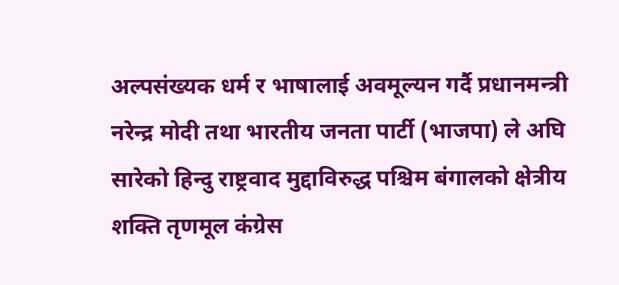अल्पसंख्यक धर्म र भाषालाई अवमूल्यन गर्दै प्रधानमन्त्री नरेन्द्र मोदी तथा भारतीय जनता पार्टी (भाजपा) ले अघि सारेको हिन्दु राष्ट्रवाद मुद्दाविरुद्ध पश्चिम बंगालको क्षेत्रीय शक्ति तृणमूल कंग्रेस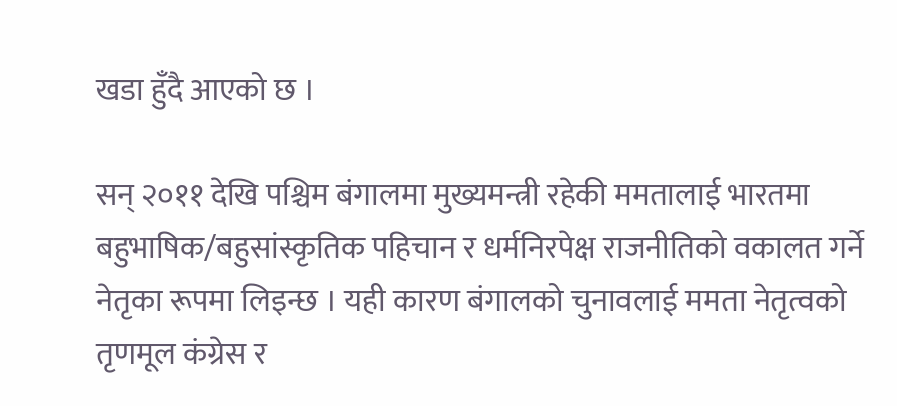खडा हुँदै आएको छ ।

सन् २०११ देखि पश्चिम बंगालमा मुख्यमन्त्री रहेकी ममतालाई भारतमा बहुभाषिक/बहुसांस्कृतिक पहिचान र धर्मनिरपेक्ष राजनीतिको वकालत गर्ने नेतृका रूपमा लिइन्छ । यही कारण बंगालको चुनावलाई ममता नेतृत्वको तृणमूल कंग्रेस र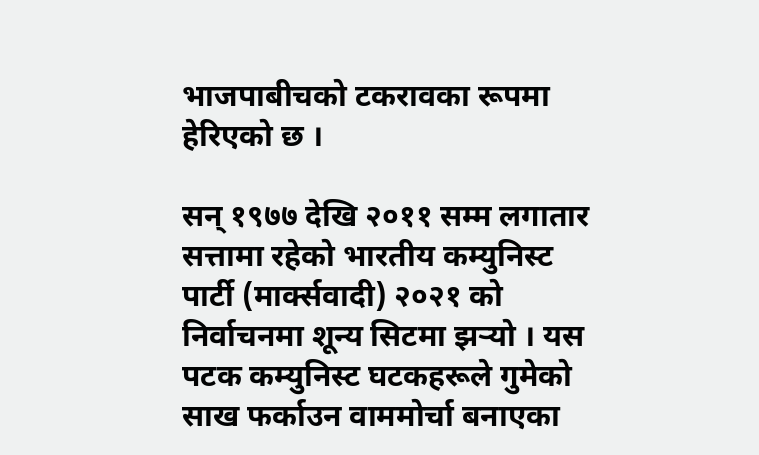भाजपाबीचको टकरावका रूपमा हेरिएको छ ।

सन् १९७७ देखि २०११ सम्म लगातार सत्तामा रहेको भारतीय कम्युनिस्ट पार्टी (मार्क्सवादी) २०२१ को निर्वाचनमा शून्य सिटमा झर्‍यो । यस पटक कम्युनिस्ट घटकहरूले गुमेको साख फर्काउन वाममोर्चा बनाएका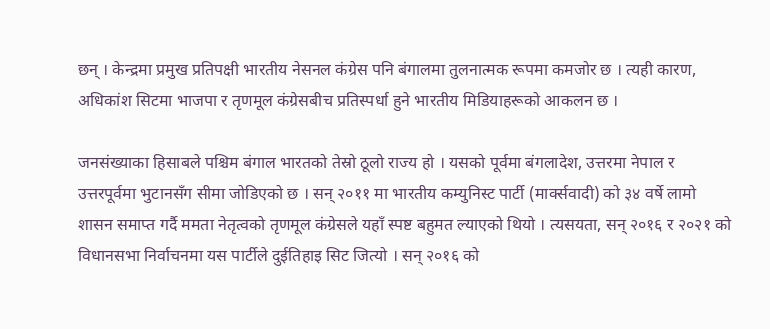छन् । केन्द्रमा प्रमुख प्रतिपक्षी भारतीय नेसनल कंग्रेस पनि बंगालमा तुलनात्मक रूपमा कमजोर छ । त्यही कारण, अधिकांश सिटमा भाजपा र तृणमूल कंग्रेसबीच प्रतिस्पर्धा हुने भारतीय मिडियाहरूको आकलन छ ।

जनसंख्याका हिसाबले पश्चिम बंगाल भारतको तेस्रो ठूलो राज्य हो । यसको पूर्वमा बंगलादेश, उत्तरमा नेपाल र उत्तरपूर्वमा भुटानसँग सीमा जोडिएको छ । सन् २०११ मा भारतीय कम्युनिस्ट पार्टी (मार्क्सवादी) को ३४ वर्षे लामो शासन समाप्त गर्दै ममता नेतृत्वको तृणमूल कंग्रेसले यहाँ स्पष्ट बहुमत ल्याएको थियो । त्यसयता, सन् २०१६ र २०२१ को विधानसभा निर्वाचनमा यस पार्टीले दुईतिहाइ सिट जित्यो । सन् २०१६ को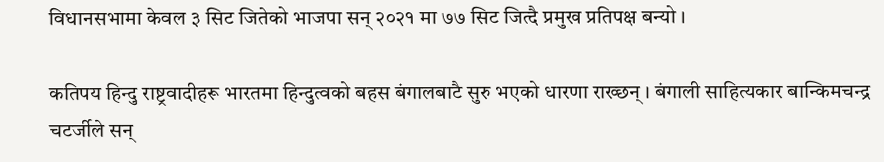विधानसभामा केवल ३ सिट जितेको भाजपा सन् २०२१ मा ७७ सिट जित्दै प्रमुख प्रतिपक्ष बन्यो ।

कतिपय हिन्दु राष्ट्रवादीहरू भारतमा हिन्दुत्वको बहस बंगालबाटै सुरु भएको धारणा राख्छन् । बंगाली साहित्यकार बान्किमचन्द्र चटर्जीले सन्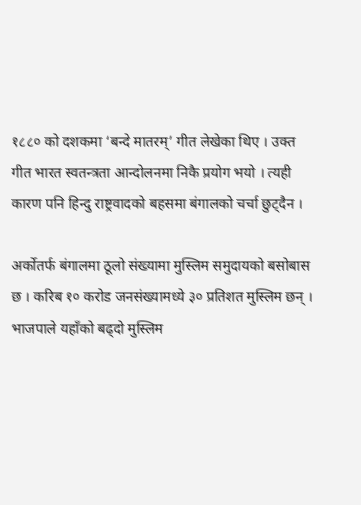१८८० को दशकमा ‘बन्दे मातरम्’ गीत लेखेका थिए । उक्त गीत भारत स्वतन्त्रता आन्दोलनमा निकै प्रयोग भयो । त्यही कारण पनि हिन्दु राष्ट्रवादको बहसमा बंगालको चर्चा छुट्दैन ।

अर्कोतर्फ बंगालमा ठूलो संख्यामा मुस्लिम समुदायको बसोबास छ । करिब १० करोड जनसंख्यामध्ये ३० प्रतिशत मुस्लिम छन् । भाजपाले यहाँको बढ्दो मुस्लिम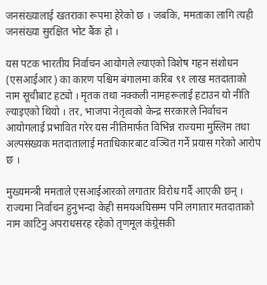जनसंख्यालाई खतराका रूपमा हेरेको छ । जबकि, ममताका लागि त्यही जनसंख्या सुरक्षित भोट बैंक हो ।

यस पटक भारतीय निर्वाचन आयोगले ल्याएको विशेष गहन संशोधन (एसआईआर) का कारण पश्चिम बंगालमा करिब ९१ लाख मतदाताको नाम सूचीबाट हट्यो । मृतक तथा नक्कली नामहरूलाई हटाउन यो नीति ल्याइएको थियो । तर, भाजपा नेतृत्वको केन्द्र सरकारले निर्वाचन  आयोगलाई प्रभावित गरेर यस नीतिमार्फत विभिन्न राज्यमा मुस्लिम तथा अल्पसंख्यक मतदातालाई मताधिकारबाट वञ्चित गर्ने प्रयास गरेको आरोप छ ।

मुख्यमन्त्री ममताले एसआईआरको लगातार विरोध गर्दै आएकी छन् । राज्यमा निर्वाचन हुनुभन्दा केही समयअघिसम्म पनि लगातार मतदाताको नाम काटिनु अपराधसरह रहेको तृणमूल कंग्र्रेसकी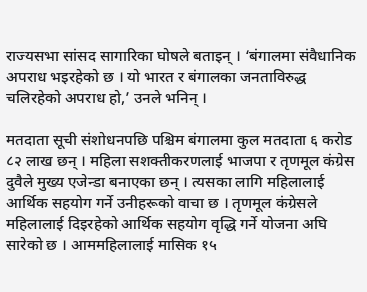राज्यसभा सांसद सागारिका घोषले बताइन् । ‘बंगालमा संवैधानिक अपराध भइरहेको छ । यो भारत र बंगालका जनताविरुद्ध चलिरहेको अपराध हो,’ उनले भनिन् ।

मतदाता सूची संशोधनपछि पश्चिम बंगालमा कुल मतदाता ६ करोड ८२ लाख छन् । महिला सशक्तीकरणलाई भाजपा र तृणमूल कंग्रेस दुवैले मुख्य एजेन्डा बनाएका छन् । त्यसका लागि महिलालाई आर्थिक सहयोग गर्ने उनीहरूको वाचा छ । तृणमूल कंग्रेसले महिलालाई दिइरहेको आर्थिक सहयोग वृद्धि गर्ने योजना अघि सारेको छ । आममहिलालाई मासिक १५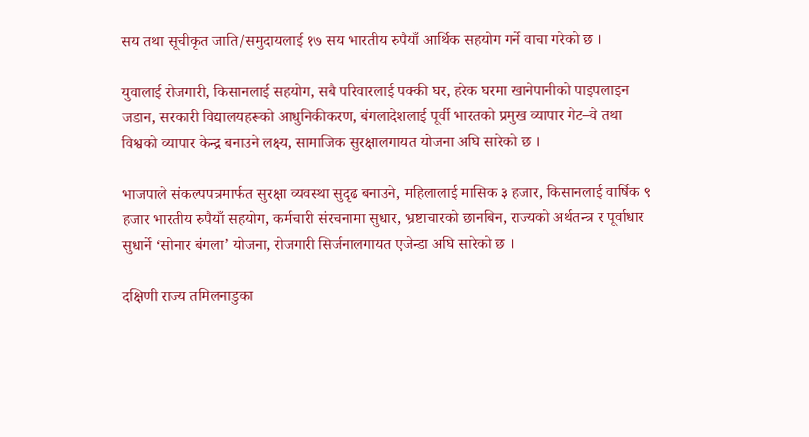सय तथा सूचीकृत जाति/समुदायलाई १७ सय भारतीय रुपैयाँ आर्थिक सहयोग गर्ने वाचा गरेको छ ।

युवालाई रोजगारी, किसानलाई सहयोग, सबै परिवारलाई पक्की घर, हरेक घरमा खानेपानीको पाइपलाइन जडान, सरकारी विद्यालयहरूको आधुनिकीकरण, बंगलादेशलाई पूर्वी भारतको प्रमुख व्यापार गेट–वे तथा विश्वको व्यापार केन्द्र बनाउने लक्ष्य, सामाजिक सुरक्षालगायत योजना अघि सारेको छ ।

भाजपाले संकल्पपत्रमार्फत सुरक्षा व्यवस्था सुदृढ बनाउने, महिलालाई मासिक ३ हजार, किसानलाई वार्षिक ९ हजार भारतीय रुपैयाँ सहयोग, कर्मचारी संरचनामा सुधार, भ्रष्टाचारको छानबिन, राज्यको अर्थतन्त्र र पूर्वाधार सुधार्ने ‘सोनार बंगला’ योजना, रोजगारी सिर्जनालगायत एजेन्डा अघि सारेको छ ।

दक्षिणी राज्य तमिलनाडुका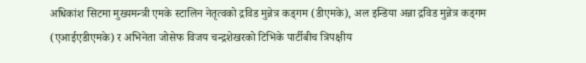अधिकांश सिटमा मुख्यमन्त्री एमके स्टालिन नेतृत्वको द्रविड मुन्नेत्र कड्गम (डीएमके), अल इन्डिया अन्ना द्रविड मुन्नेत्र कड्गम (एआईएडीएमके) र अभिनेता जोसेफ विजय चन्द्रशेखरको टिभिके पार्टीबीच त्रिपक्षीय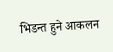भिडन्त हुने आकलन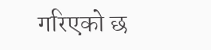गरिएको छ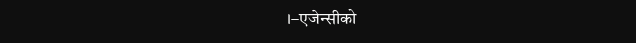।–एजेन्सीको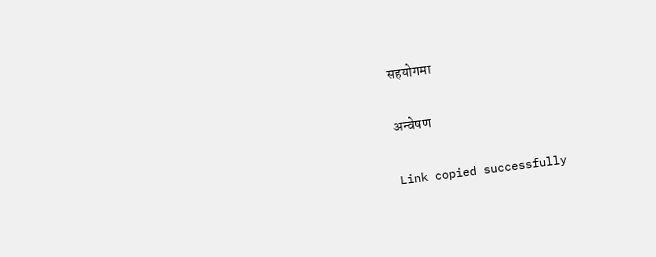सहयोगमा

अन्वेषण

Link copied successfully